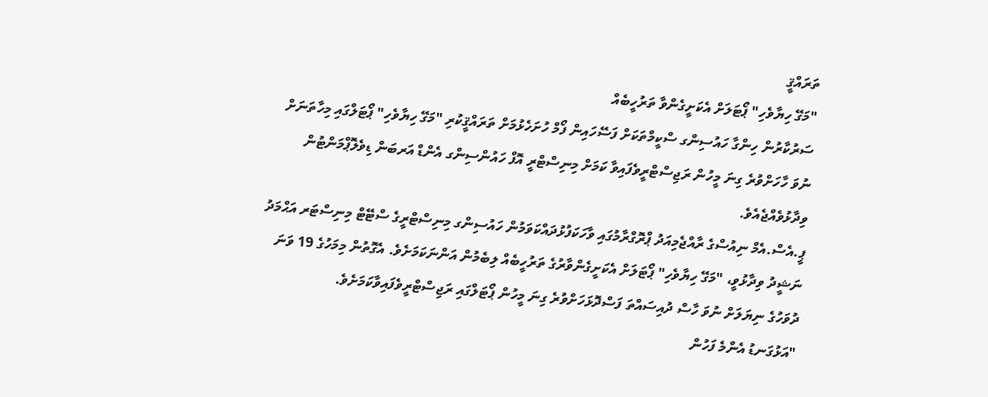ތަރައްޤީ
"މަގޭ ހިޔާވެހި" ޕޯޓަލަށް އެކަށީގެންވާ ތަރުހީބެއް
ސަރުކާރުން ހިންގާ ހައުސިންގ ސްކީމްތަކަށް ފަސޭހައިން ފޯމް ހުށަހެޅުމަށް ތަރައްޤީކުރި "މަގޭ ހިޔާވެހި" ޕޯޓަލްގައި މިހާތަނަށް ނުވަ ހާހަށްވުރެ ގިނަ މީހުން ރަޖިސްޓްރީވެފައިވާ ކަމަށް މިނިސްޓްރީ އޮފް ހައުންސިންގ އެންޑް އަރބަން ޑިވެލޮޕްމަންޓުން ވިދާޅުވެއްޖެއެވެ.
ޕީ.އެސް.އެމް ނިއުސްގެ ރާއްޖެމިއަދު ޕްރޮގްރާމުގައި ވާހަކަފުޅުދައްކަވަމުން ހައުސިންގ މިނިސްޓްރީގެ ސްޓޭޓް މިނިސްޓަރ އަޙްމަދު ނަޝީދު ވިދާޅުވީ، "މަގޭ ހިޔާވެހި" ޕޯޓަލަށް އެކަށީގެންވާރުގެ ތަރުހީބެއް ލިބެމުން އަންނަކަމަށެވެ. އެގޮތުން މިމަހުގެ 19 ވަނަ ދުވަހުގެ ނިޔަލަށް ނުވަ ހާސް ދުއިސައްތަ ފަސްދޮޅަހަށްވުރެ ގިނަ މީހުން ޕޯޓަލްގައި ރަޖިސްޓްރީވެފައިވާކަމަށެވެ.
"އަޅުގަނޑު އެންމެ ފަހުން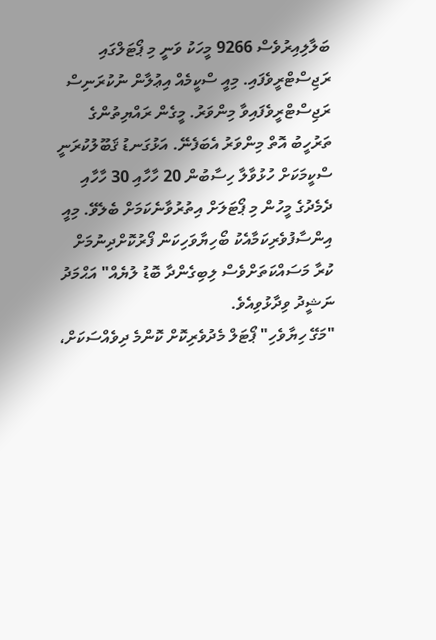ބަލާލިއިރުވެސް 9266 މީހަކު ވަނީ މި ޕޯޓަލްގައި ރަޖިސްޓްރީވެފައި. މިއީ ސްކީމެއް އިޢުލާން ނުކުރަނިސް ރަޖިސްޓްރީވެފައިވާ މިންވަރު. މީގެން ރައްޔިތުންގެ ތަރުހީބު އޮތް މިންވަރު އެބަފެނޭ. އަޅުގަނޑު ޤަބޫލުކުރަނީ ސްކީމަކަށް ހުޅުވާލާ ހިސާބުން 20 ހާހާއި 30 ހާހާއި ދެމެދުގެ މީހުން މި ޕޯޓަލަށް އިތުރުވާނެކަމަށް ބެލެވޭ. މިއީ އިންސާފުވެރިކަމާއެކު ބޯހިޔާވަހިކަން ފޯރުކޮށްދިނުމަށް ކުރާ މަސައްކަތަށްވެސް ލިބިގެންދާ ބޮޑު ލުޔެއް" އަޙްމަދު ނަޝީދު ވިދާޅުވިއެވެ.
"މަގޭ ހިޔާވެހި" ޕޯޓަލް މެދުވެރިކޮށް ކޮންމެ ދިވެއްސަކަށް،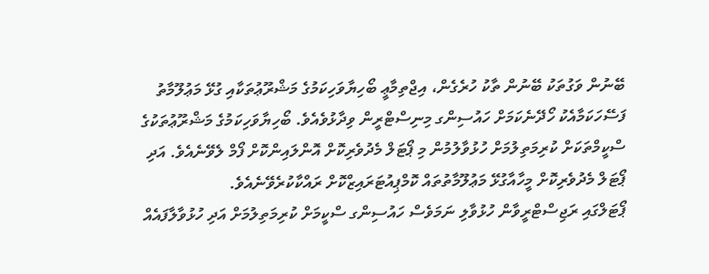ބޭނުން ވަގުތަކު ބޭނުން ތާކު ހުރެގެން، އިޖްތިމާޢީ ބޯހިޔާވަހިކަމުގެ މަޝްރޫޢުތަކާއި ގުޅޭ މަޢުލޫމާތު ފަސޭހަކަމާއެކު ހޯދޭނެކަމަށް ހައުސިންގ މިނިސްޓްރީން ވިދާޅުވެއެވެ. ބޯހިޔާވަހިކަމުގެ މަޝްރޫޢުތަކުގެ ސްކީމްތަކަށް ކުރިމަތިލުމަށް ހުޅުވާލުމުން މި ޕޯޓަލް މެދުވެރިކޮށް އޮންލައިންކޮށް ފޯމް ލެވޭނެއެވެ. އަދި ޕޯޓަލް މެދުވެރިކޮށް މީހާއާގުޅޭ މަޢުލޫމާތުތައް ކޮމްޕިއުޓަރައިޒްކޮށް ރައްކާކުރެވޭނެއެވެ.
ޕޯޓަލްގައި ރަޖިސްޓްރީވާން ހުޅުވާލި ނަމަވެސް ހައުސިންގ ސްކީމަށް ކުރިމަތިލުމަށް އަދި ހުޅުވާލާފައެއް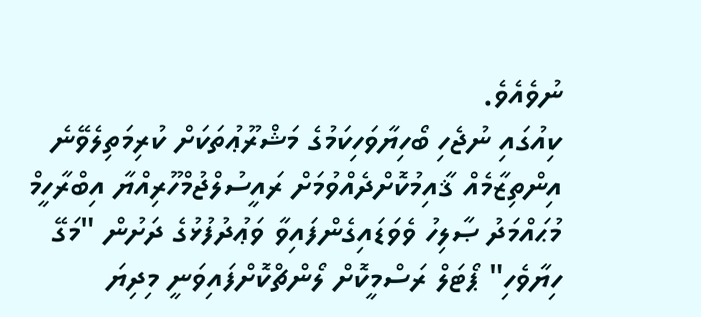ނުވެއެވެ.
ކިއުގައި ނުޖެހި ބޯހިޔާވަހިކަމުގެ މަޝްރޫޢުތަކަށް ކުރިމަތިލެވޭނެ އިންތިޒާމެއް ޤާއިމުކޮށްދެއްވުމަށް ރައީސުލްޖުމްހޫރިއްޔާ އިބްރާހީމް މުޙައްމަދު ޞާލިހު ވެވަޑައިގެންފައިވާ ވަޢުދުފުޅުގެ ދަށުން "މަގޭ ހިޔާވެހި" ޕޯޓަލް ރަސްމީކޮށް ލޯންޗްކޮށްފައިވަނީ މިދިޔަ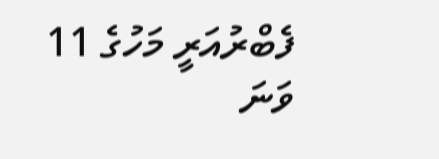ފެބްރުއަރީ މަހުގެ 11 ވަނަ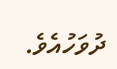ދުވަހުއެވެ.